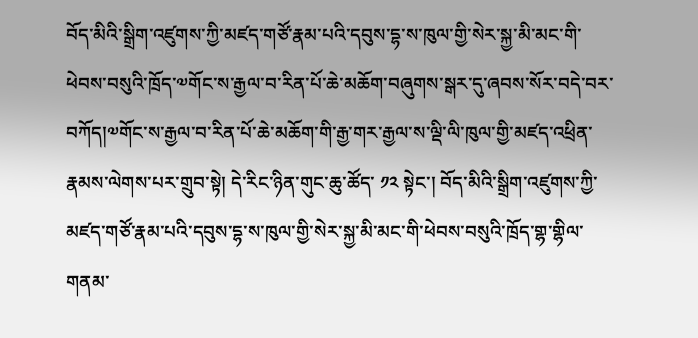བོད་མིའི་སྒྲིག་འཛུགས་ཀྱི་མཛད་གཙོ་རྣམ་པའི་དབུས་དྷ་ས་ཁུལ་གྱི་སེར་སྐྱ་མི་མང་གི་ཕེབས་བསུའི་ཁྲོད་༧གོང་ས་རྒྱལ་བ་རིན་པོ་ཆེ་མཆོག་བཞུགས་སྒར་དུ་ཞབས་སོར་བདེ་བར་བཀོད།༧གོང་ས་རྒྱལ་བ་རིན་པོ་ཆེ་མཆོག་གི་རྒྱ་གར་རྒྱལ་ས་ལྡི་ལི་ཁུལ་གྱི་མཛད་འཕྲིན་རྣམས་ལེགས་པར་གྲུབ་སྟེ། དེ་རིང་ཉིན་གུང་ཆུ་ཚོད་ ༡༢ སྟེང་། བོད་མིའི་སྒྲིག་འཛུགས་ཀྱི་མཛད་གཙོ་རྣམ་པའི་དབུས་དྷ་ས་ཁུལ་གྱི་སེར་སྐྱ་མི་མང་གི་ཕེབས་བསུའི་ཁྲོད་གྷ་གྷིལ་གནམ་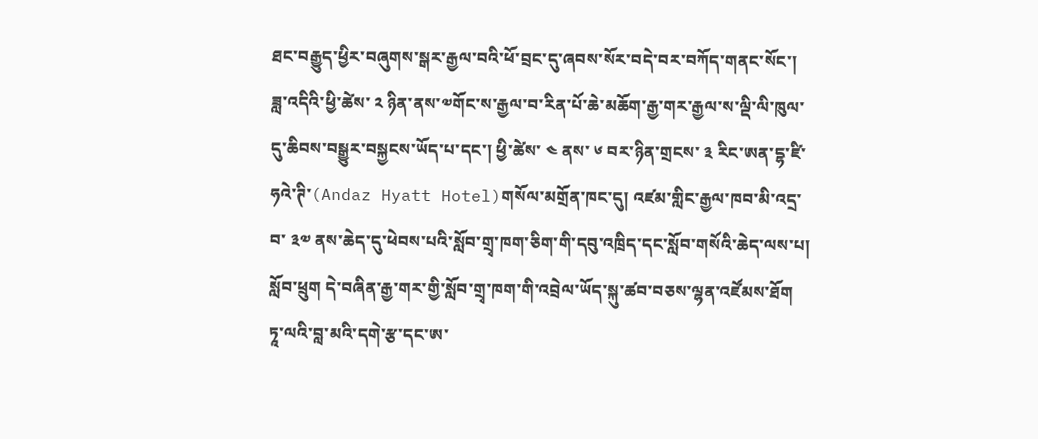ཐང་བརྒྱུད་ཕྱིར་བཞུགས་སྒར་རྒྱལ་བའི་ཕོ་བྲང་དུ་ཞབས་སོར་བདེ་བར་བཀོད་གནང་སོང་།
ཟླ་འདིའི་ཕྱི་ཚེས་ ༢ ཉིན་ནས་༧གོང་ས་རྒྱལ་བ་རིན་པོ་ཆེ་མཆོག་རྒྱ་གར་རྒྱལ་ས་ལྡི་ལི་ཁུལ་དུ་ཆིབས་བསྒྱུར་བསྐྱངས་ཡོད་པ་དང་། ཕྱི་ཚེས་ ༤ ནས་ ༦ བར་ཉིན་གྲངས་ ༣ རིང་ཨན་དྷ་ཛི་ཧའེ་ཊི་(Andaz Hyatt Hotel)གསོལ་མགྲོན་ཁང་དུ། འཛམ་གླིང་རྒྱལ་ཁབ་མི་འདྲ་བ་ ༣༧ ནས་ཆེད་དུ་ཕེབས་པའི་སློབ་གྲྭ་ཁག་ཅིག་གི་དབུ་འཁྲིད་དང་སློབ་གསོའི་ཆེད་ལས་པ། སློབ་ཕྲུག དེ་བཞིན་རྒྱ་གར་གྱི་སློབ་གྲྭ་ཁག་གི་འབྲེལ་ཡོད་སྐུ་ཚབ་བཅས་ལྷན་འཛོམས་ཐོག ཏཱ་ལའི་བླ་མའི་དགེ་རྩ་དང་ཨ་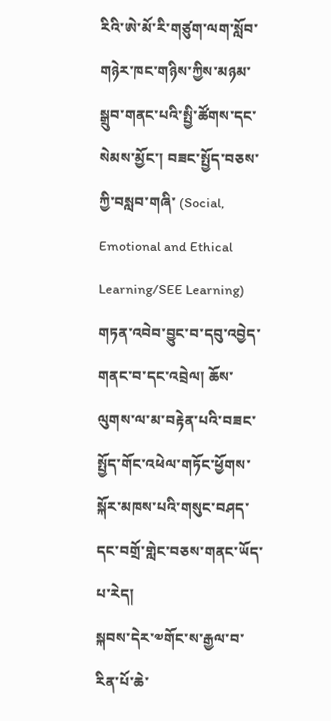རིའི་ཨེ་མོ་རི་གཙུག་ལག་སློབ་གཉེར་ཁང་གཉིས་ཀྱིས་མཉམ་སྒྲུབ་གནང་པའི་སྤྱི་ཚོགས་དང་སེམས་མྱོང་། བཟང་སྤྱོད་བཅས་ཀྱི་བསླབ་གཞི་ (Social, Emotional and Ethical Learning/SEE Learning) གཏན་འབེབ་བྱུང་བ་དབུ་འབྱེད་གནང་བ་དང་འབྲེལ། ཆོས་ལུགས་ལ་མ་བརྟེན་པའི་བཟང་སྤྱོད་གོང་འཕེལ་གཏོང་ཕྱོགས་སྐོར་མཁས་པའི་གསུང་བཤད་དང་བགྲོ་གླེང་བཅས་གནང་ཡོད་པ་རེད།
སྐབས་དེར་༧གོང་ས་རྒྱལ་བ་རིན་པོ་ཆེ་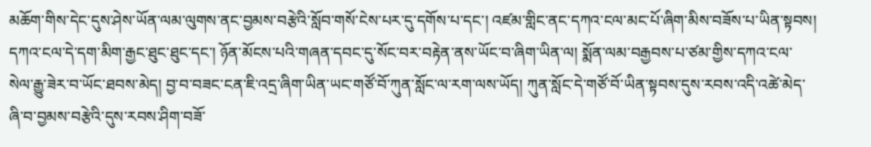མཆོག་གིས་དེང་དུས་ཤེས་ཡོན་ལམ་ལུགས་ནང་བྱམས་བརྩེའི་སློབ་གསོ་ངེས་པར་དུ་དགོས་པ་དང་། འཛམ་གླིང་ནང་དཀའ་ངལ་མང་པོ་ཞིག་མིས་བཟོས་པ་ཡིན་སྟབས། དཀའ་ངལ་དེ་དག་མིག་རྒྱང་ཐུང་ཐུང་དང་། ཉོན་མོངས་པའི་གཞན་དབང་དུ་སོང་བར་བརྟེན་ནས་ཡོང་བ་ཞིག་ཡིན་ལ། སྨོན་ལམ་བརྒྱབས་པ་ཙམ་གྱིས་དཀའ་ངལ་སེལ་རྒྱུ་ཟེར་བ་ཡོང་ཐབས་མེད། བྱ་བ་བཟང་ངན་ཇི་འདྲ་ཞིག་ཡིན་ཡང་གཙོ་བོ་ཀུན་སློང་ལ་རག་ལས་ཡོད། ཀུན་སློང་དེ་གཙོ་བོ་ཡིན་སྟབས་དུས་རབས་འདི་འཚེ་མེད་ཞི་བ་བྱམས་བརྩེའི་དུས་རབས་ཤིག་བཟོ་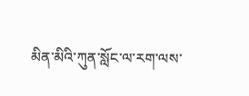མིན་མིའི་ཀུན་སློང་ལ་རག་ལས་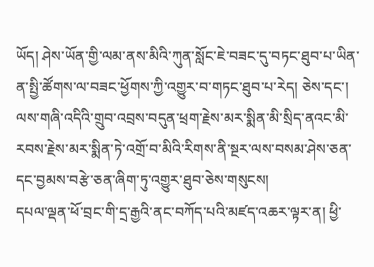ཡོད། ཤེས་ཡོན་གྱི་ལམ་ནས་མིའི་ཀུན་སློང་ཇེ་བཟང་དུ་བཏང་ཐུབ་པ་ཡིན་ན་སྤྱི་ཚོགས་ལ་བཟང་ཕྱོགས་ཀྱི་འགྱུར་བ་གཏང་ཐུབ་པ་རེད། ཅེས་དང་། ལས་གཞི་འདིའི་གྲུབ་འབྲས་བདུན་ཕྲག་རྗེས་མར་སྨིན་མི་སྲིད་ནའང་མི་རབས་རྗེས་མར་སྨིན་ཏེ་འགྲོ་བ་མིའི་རིགས་ནི་སྔར་ལས་བསམ་ཤེས་ཅན་དང་བྱམས་བརྩེ་ཅན་ཞིག་ཏུ་འགྱུར་ཐུབ་ཅེས་གསུངས།
དཔལ་ལྡན་ཕོ་བྲང་གི་དྲ་རྒྱའི་ནང་བཀོད་པའི་མཛད་འཆར་ལྟར་ན། ཕྱི་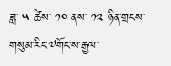ཟླ་ ༥ ཚེས་ ༡༠ ནས་ ༡༢ ཉིན་གྲངས་གསུམ་རིང་༧གོང་ས་རྒྱལ་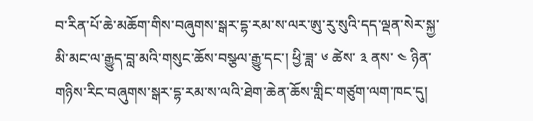བ་རིན་པོ་ཆེ་མཆོག་གིས་བཞུགས་སྒར་དྷ་རམ་ས་ལར་ཨུ་རུ་སུའི་དད་ལྡན་སེར་སྐྱ་མི་མང་ལ་རྒྱུད་བླ་མའི་གསུང་ཆོས་བསྩལ་རྒྱུ་དང་། ཕྱི་ཟླ་ ༦ ཚེས་ ༣ ནས་ ༤ ཉིན་གཉིས་རིང་བཞུགས་སྒར་དྷ་རམ་ས་ལའི་ཐེག་ཆེན་ཆོས་གླིང་གཙུག་ལག་ཁང་དུ།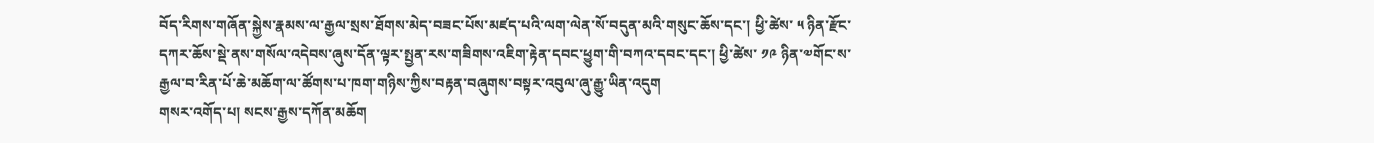བོད་རིགས་གཞོན་སྐྱེས་རྣམས་ལ་རྒྱལ་སྲས་ཐོགས་མེད་བཟང་པོས་མཛད་པའི་ལག་ལེན་སོ་བདུན་མའི་གསུང་ཆོས་དང་། ཕྱི་ཚེས་ ༥ ཉིན་རྫོང་དཀར་ཆོས་སྡེ་ནས་གསོལ་འདེབས་ཞུས་དོན་ལྟར་སྤྱན་རས་གཟིགས་འཇིག་རྟེན་དབང་ཕྱུག་གི་བཀའ་དབང་དང་། ཕྱི་ཚེས་ ༡༩ ཉིན་༧གོང་ས་རྒྱལ་བ་རིན་པོ་ཆེ་མཆོག་ལ་ཚོགས་པ་ཁག་གཉིས་ཀྱིས་བརྟན་བཞུགས་བསྟར་འབུལ་ཞུ་རྒྱུ་ཡིན་འདུག
གསར་འགོད་པ། སངས་རྒྱས་དཀོན་མཆོག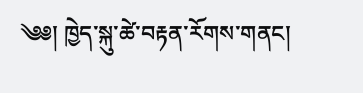༄༅། ཁྱེད་སྐུ་ཚེ་བརྟན་རོགས་གནང།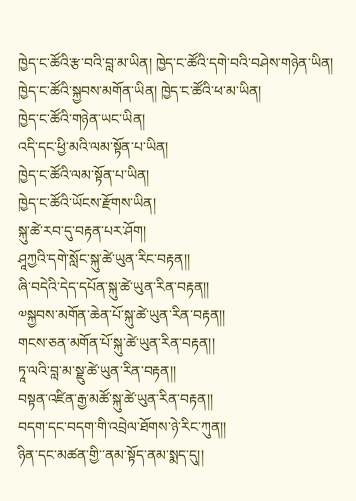ཁྱེད་ང་ཚོའི་རྩ་བའི་བླ་མ་ཡིན། ཁྱེད་ང་ཚོའི་དགེ་བའི་བཤེས་གཉེན་ཡིན།
ཁྱེད་ང་ཚོའི་སྐྱབས་མགོན་ཡིན། ཁྱེད་ང་ཚོའི་ཕ་མ་ཡིན།
ཁྱེད་ང་ཚོའི་གཉེན་ཡང་ཡིན།
འདི་དང་ཕྱི་མའི་ལམ་སྟོན་པ་ཡིན།
ཁྱེད་ང་ཚོའི་ལམ་སྟོན་པ་ཡིན།
ཁྱེད་ང་ཚོའི་ཡོངས་རྫོགས་ཡིན།
སྐུ་ཚེ་རབ་དུ་བརྟན་པར་ཤོག།
ཤཱཀྱའི་དགེ་སློང་སྐུ་ཚེ་ཡུན་རིང་བརྟན།།
ཞི་བདེའི་དེད་དཔོན་སྐུ་ཚེ་ཡུན་རིན་བརྟན།།
༧སྐྱབས་མགོན་ཆེན་པོ་སྐུ་ཚེ་ཡུན་རིན་བརྟན།།
གངས་ཅན་མགོན་པོ་སྐུ་ཚེ་ཡུན་རིན་བརྟན།།
ཏཱ་ལའི་བླ་མ་སྗུ་ཚེ་ཡུན་རིན་བརྟན།།
བསྟན་འཛིན་རྒྱ་མཚོ་སྐུ་ཚེ་ཡུན་རིན་བརྟན།།
བདག་དང་བདག་གི་འབྲེལ་ཐོགས་ཉེ་རིང་ཀུན།།
ཉིན་དང་མཚན་གྱི་་ནམ་སྟོད་ནམ་སྨད་དུ།།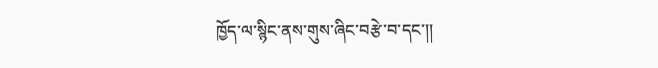ཁྱོད་ལ་སྙིང་ནས་གུས་ཞིང་བརྩེ་བ་དང་།།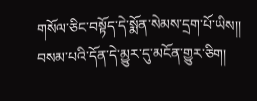གསོལ་ཅིང་བསྟོད་དེ་སྨོན་སེམས་དྲག་པོ་ཡིས།།
བསམ་པའི་དོན་དེ་མྱུར་དུ་མངོན་གྱུར་ཅིག།